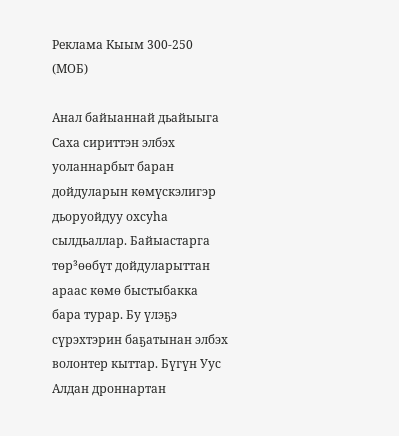Реклама Кыым 300-250 (МОБ)

Анал байыаннай дьайыыга Саха сириттэн элбэх уоланнарбыт баран дойдуларын көмүскэлигэр дьоруойдуу охсуһа сылдьаллар. Байыастарга төр³өөбүт дойдуларыттан араас көмө быстыбакка бара турар. Бу үлэҕэ сүрэхтэрин баҕатынан элбэх волонтер кыттар. Бүгүн Уус Алдан дроннартан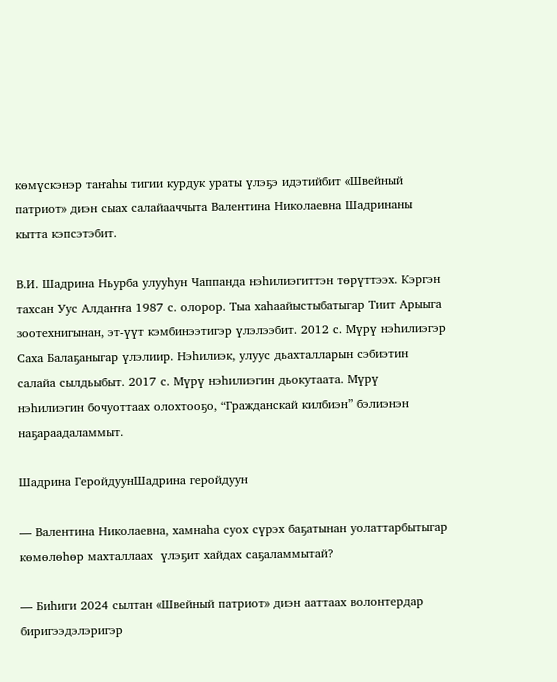көмүскэнэр таҥаһы тигии курдук ураты үлэҕэ идэтийбит «Швейный патриот» диэн сыах салайааччыта Валентина Николаевна Шадринаны кытта кэпсэтэбит.

В.И. Шадрина Ньурба улууһун Чаппанда нэһилиэгиттэн төрүттээх. Кэргэн тахсан Уус Алдаҥҥа 1987 с. олорор. Тыа хаһаайыстыбатыгар Тиит Арыыга зоотехнигынан, эт-үүт кэмбинээтигэр үлэлээбит. 2012 с. Мүрү нэһилиэгэр Саха Балаҕаныгар үлэлиир. Нэһилиэк, улуус дьахталларын сэбиэтин салайа сылдьыбыт. 2017 с. Мүрү нэһилиэгин дьокутаата. Мүрү нэһилиэгин бочуоттаах олохтооҕо, “Гражданскай килбиэн” бэлиэнэн наҕараадаламмыт.

Шадрина ГеройдуунШадрина геройдуун

— Валентина Николаевна, хамнаһа суох сүрэх баҕатынан уолаттарбытыгар көмөлөһөр махталлаах  үлэҕит хайдах саҕаламмытай?

— Биһиги 2024 сылтан «Швейный патриот» диэн ааттаах волонтердар биригээдэлэригэр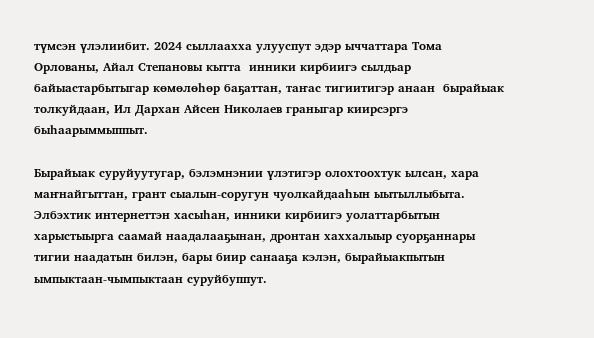түмсэн үлэлиибит. 2024 сыллаахха улууспут эдэр ыччаттара Тома Орлованы, Айал Степановы кытта  инники кирбиигэ сылдьар байыастарбытыгар көмөлөһөр баҕаттан, таҥас тигиитигэр анаан  бырайыак толкуйдаан, Ил Дархан Айсен Николаев граныгар киирсэргэ быһаарыммыппыт.

Бырайыак суруйуутугар, бэлэмнэнии үлэтигэр олохтоохтук ылсан, хара маҥнайгыттан, грант сыалын-соругун чуолкайдааһын ыытыллыбыта. Элбэхтик интернеттэн хасыһан, инники кирбиигэ уолаттарбытын харыстыырга саамай наадалааҕынан, дронтан хаххалыыр суорҕаннары тигии наадатын билэн, бары биир санааҕа кэлэн, бырайыакпытын ымпыктаан-чымпыктаан суруйбуппут.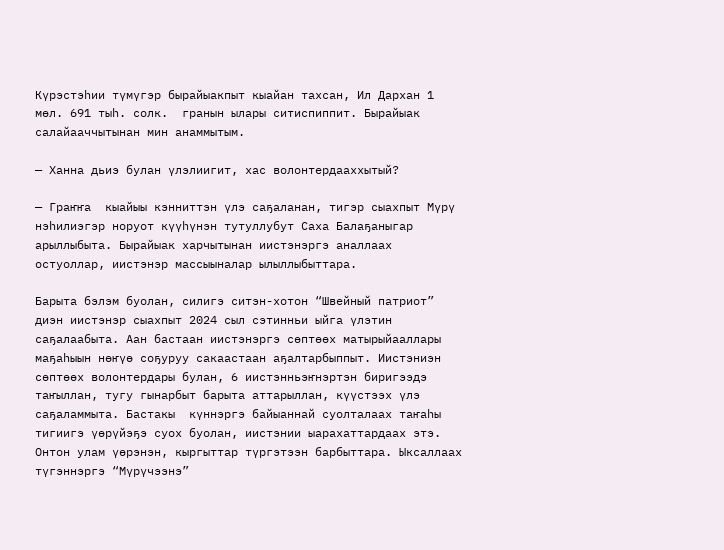Күрэстэһии түмүгэр бырайыакпыт кыайан тахсан, Ил Дархан 1 мөл. 691 тыһ. солк.  гранын ылары ситиспиппит. Бырайыак салайааччытынан мин анаммытым.

— Ханна дьиэ булан үлэлиигит, хас волонтердааххытый?

— Граҥҥа  кыайыы кэнниттэн үлэ саҕаланан, тигэр сыахпыт Мүрү нэһилиэгэр норуот күүһүнэн тутуллубут Саха Балаҕаныгар арыллыбыта. Бырайыак харчытынан иистэнэргэ аналлаах остуоллар, иистэнэр массыыналар ылыллыбыттара.

Барыта бэлэм буолан, силигэ ситэн-хотон “Швейный патриот” диэн иистэнэр сыахпыт 2024 сыл сэтинньи ыйга үлэтин саҕалаабыта. Аан бастаан иистэнэргэ сөптөөх матырыйааллары маҕаһыын нөҥүө соҕуруу сакаастаан аҕалтарбыппыт. Иистэниэн сөптөөх волонтердары булан, 6 иистэнньэҥнэртэн биригээдэ таҥыллан, тугу гынарбыт барыта аттарыллан, күүстээх үлэ саҕаламмыта. Бастакы  күннэргэ байыаннай суолталаах таҥаһы тигиигэ үөрүйэҕэ суох буолан, иистэнии ыарахаттардаах этэ. Онтон улам үөрэнэн, кыргыттар түргэтээн барбыттара. Ыксаллаах түгэннэргэ “Мүрүчээнэ”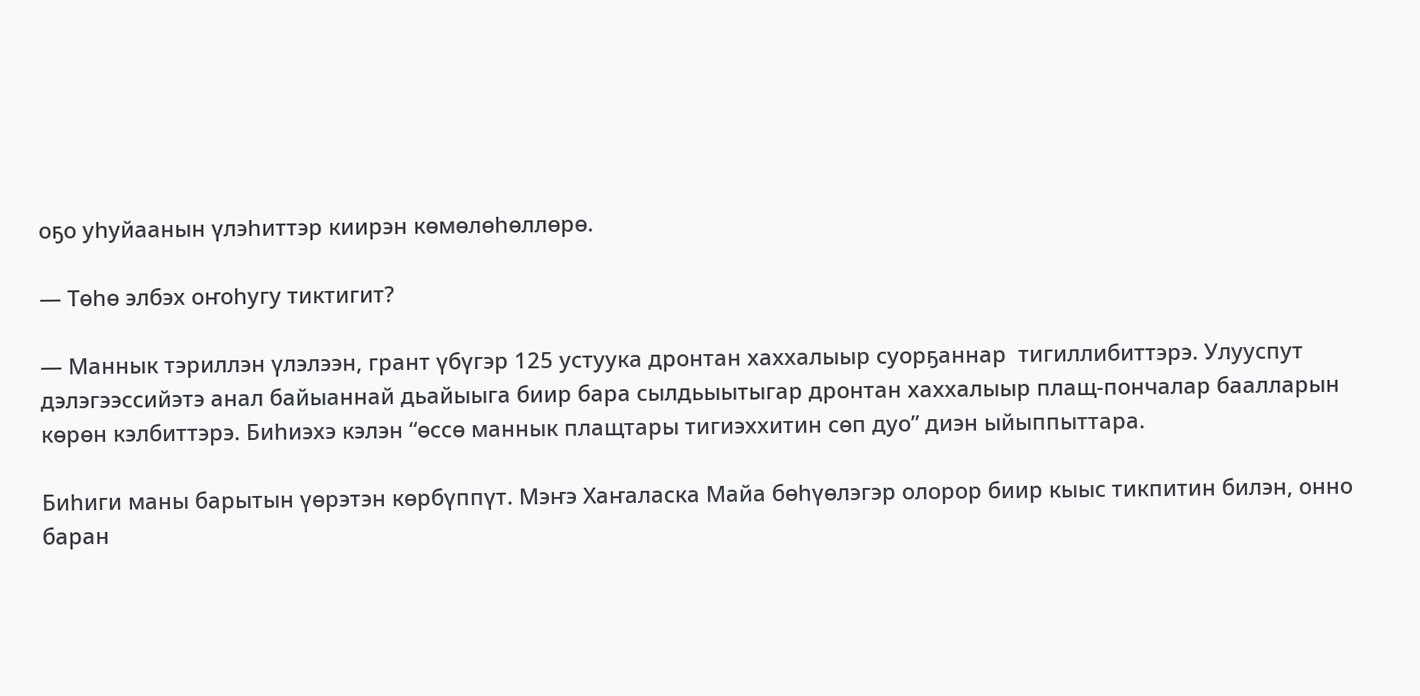оҕо уһуйаанын үлэһиттэр киирэн көмөлөһөллөрө.

— Төһө элбэх оҥоһугу тиктигит?

— Маннык тэриллэн үлэлээн, грант үбүгэр 125 устуука дронтан хаххалыыр суорҕаннар  тигиллибиттэрэ. Улууспут дэлэгээссийэтэ анал байыаннай дьайыыга биир бара сылдьыытыгар дронтан хаххалыыр плащ-пончалар баалларын көрөн кэлбиттэрэ. Биһиэхэ кэлэн “өссө маннык плащтары тигиэххитин сөп дуо” диэн ыйыппыттара.

Биһиги маны барытын үөрэтэн көрбүппүт. Мэҥэ Хаҥаласка Майа бөһүөлэгэр олорор биир кыыс тикпитин билэн, онно баран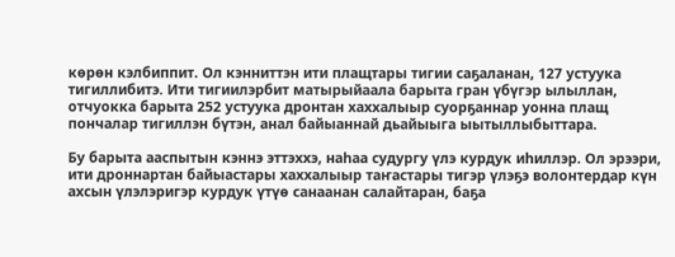көрөн кэлбиппит. Ол кэнниттэн ити плащтары тигии саҕаланан, 127 устуука  тигиллибитэ. Ити тигиилэрбит матырыйаала барыта гран үбүгэр ылыллан, отчуокка барыта 252 устуука дронтан хаххалыыр суорҕаннар уонна плащ пончалар тигиллэн бүтэн, анал байыаннай дьайыыга ыытыллыбыттара.

Бу барыта ааспытын кэннэ эттэххэ, наһаа судургу үлэ курдук иһиллэр. Ол эрээри, ити дроннартан байыастары хаххалыыр таҥастары тигэр үлэҕэ волонтердар күн ахсын үлэлэригэр курдук үтүө санаанан салайтаран, баҕа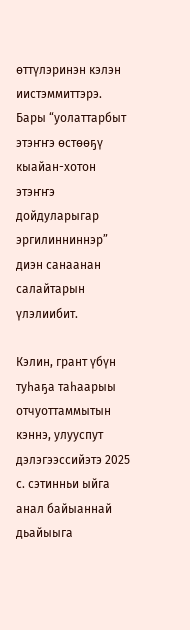өттүлэринэн кэлэн иистэммиттэрэ. Бары “уолаттарбыт этэҥҥэ өстөөҕү кыайан-хотон этэҥҥэ дойдуларыгар эргилинниннэр” диэн санаанан салайтарын үлэлиибит.

Кэлин, грант үбүн туһаҕа таһаарыы отчуоттаммытын кэннэ, улууспут дэлэгээссийэтэ 2025 с. сэтинньи ыйга анал байыаннай дьайыыга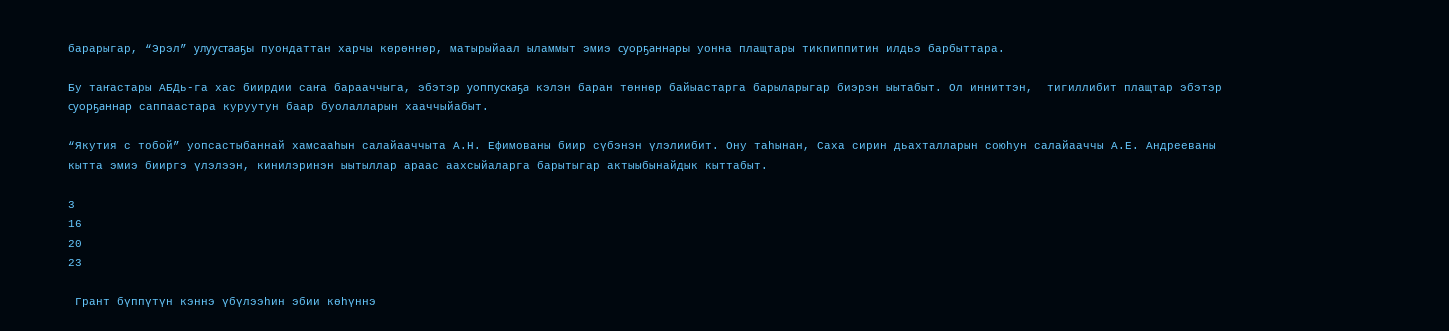барарыгар, “Эрэл” улуустааҕы пуондаттан харчы көрөннөр, матырыйаал ыламмыт эмиэ суорҕаннары уонна плащтары тикпиппитин илдьэ барбыттара.

Бу таҥастары АБДь-га хас биирдии саҥа барааччыга, эбэтэр уоппускаҕа кэлэн баран төннөр байыастарга барыларыгар биэрэн ыытабыт. Ол инниттэн,  тигиллибит плащтар эбэтэр суорҕаннар саппаастара куруутун баар буолалларын хааччыйабыт.

“Якутия с тобой” уопсастыбаннай хамсааһын салайааччыта А.Н. Ефимованы биир сүбэнэн үлэлиибит. Ону таһынан, Саха сирин дьахталларын союһун салайааччы А.Е. Андрееваны кытта эмиэ бииргэ үлэлээн, кинилэринэн ыытыллар араас аахсыйаларга барытыгар актыыбынайдык кыттабыт.

3
16
20
23

 Грант бүппүтүн кэннэ үбүлээһин эбии көһүннэ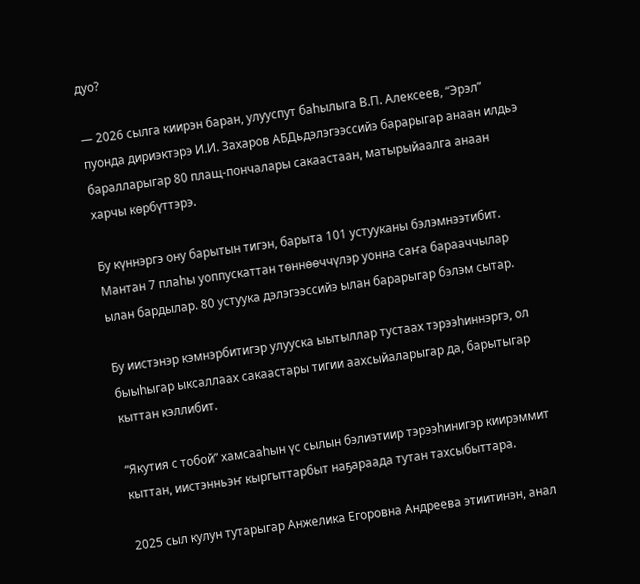дуо?

— 2026 сылга киирэн баран, улууспут баһылыга В.П. Алексеев, “Эрэл” пуонда дириэктэрэ И.И. Захаров АБДьдэлэгээссийэ барарыгар анаан илдьэ баралларыгар 80 плащ-пончалары сакаастаан, матырыйаалга анаан харчы көрбүттэрэ.

Бу күннэргэ ону барытын тигэн, барыта 101 устууканы бэлэмнээтибит. Мантан 7 плаһы уоппускаттан төннөөччүлэр уонна саҥа барааччылар ылан бардылар. 80 устуука дэлэгээссийэ ылан барарыгар бэлэм сытар.

Бу иистэнэр кэмнэрбитигэр улууска ыытыллар тустаах тэрээһиннэргэ, ол быыһыгар ыксаллаах сакаастары тигии аахсыйаларыгар да, барытыгар кыттан кэллибит.

“Якутия с тобой” хамсааһын үс сылын бэлиэтиир тэрээһинигэр киирэммит кыттан, иистэнньэҥ кыргыттарбыт наҕараада тутан тахсыбыттара.

2025 сыл кулун тутарыгар Анжелика Егоровна Андреева этиитинэн, анал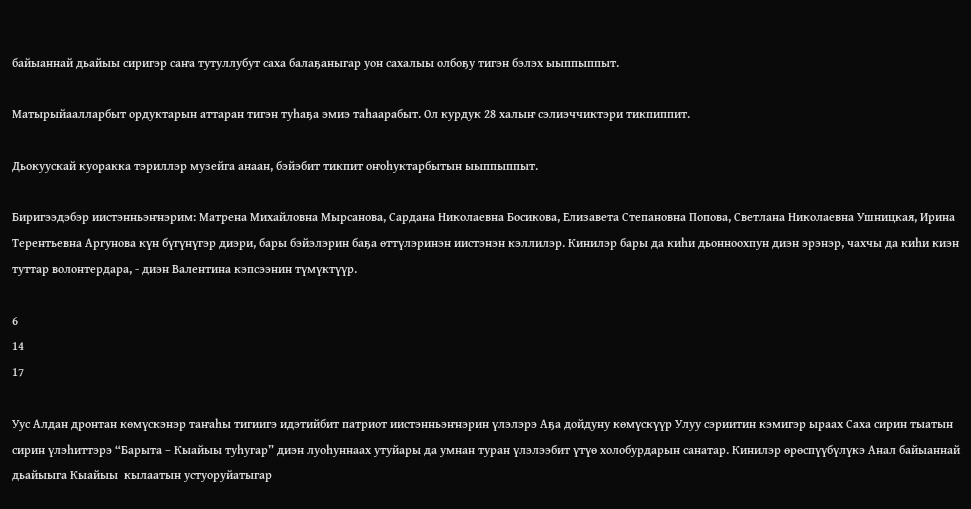байыаннай дьайыы сиригэр саҥа тутуллубут саха балаҕаныгар уон сахалыы олбоҕу тигэн бэлэх ыыппыппыт.

Матырыйаалларбыт ордуктарын аттаран тигэн туһаҕа эмиэ таһаарабыт. Ол курдук 28 халыҥ сэлиэччиктэри тикпиппит.

Дьокуускай куоракка тэриллэр музейга анаан, бэйэбит тикпит оҥоһуктарбытын ыыппыппыт.

Биригээдэбэр иистэнньэҥнэрим: Матрена Михайловна Мырсанова, Сардана Николаевна Босикова, Елизавета Степановна Попова, Светлана Николаевна Ушницкая, Ирина Терентьевна Аргунова күн бүгүнүгэр диэри, бары бэйэлэрин баҕа өттүлэринэн иистэнэн кэллилэр. Кинилэр бары да киһи дьонноохпун диэн эрэнэр, чахчы да киһи киэн туттар волонтердара, - диэн Валентина кэпсээнин түмүктүүр.

6
14
17

Уус Алдан дронтан көмүскэнэр таҥаһы тигиигэ идэтийбит патриот иистэнньэҥнэрин үлэлэрэ Аҕа дойдуну көмүскүүр Улуу сэриитин кэмигэр ыраах Саха сирин тыатын сирин үлэһиттэрэ “Барыта – Кыайыы туһугар” диэн луоһуннаах утуйары да умнан туран үлэлээбит үтүө холобурдарын санатар. Кинилэр өрөспүүбүлүкэ Анал байыаннай дьайыыга Кыайыы  кылаатын устуоруйатыгар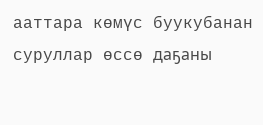ааттара көмүс буукубанан суруллар өссө даҕаны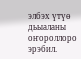элбэх үтүө дьыаланы оҥороллоро эрэбил.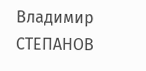Владимир СТЕПАНОВ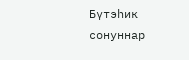Бүтэһик сонуннар